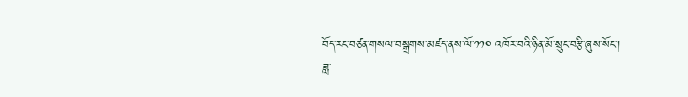བོད་རང་བཙན་གསལ་བསྒྲགས་མཛད་ནས་ལོ་༡༡༠ འཁོར་བའི་ཉིན་མོ་སྲུང་བརྩི་ཞུས་སོང་།
ཟླ་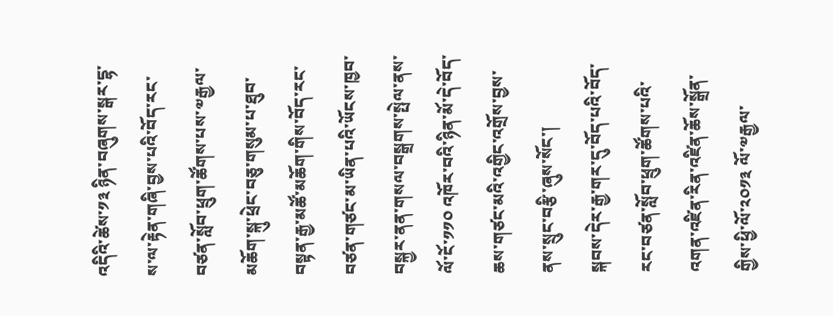འདིའི་ཚེས་༡༣ ཉིན་བཞུགས་སྒར་དྷ་ས་ལ་རྟེན་གཞི་བྱས་པའི་བོད་རང་བཙན་སློབ་ཕྲུག་ཚོགས་པས་༧རྒྱལ་མཆོག་སྐུ་ཕྲེང་བཅུ་གསུམ་པ་ཐུབ་བསྟན་རྒྱ་མཚོ་མཆོག་གིས་བོད་རང་བཙན་གཙང་མ་ཡིན་པའི་ཡོངས་ཁྱབ་བསྐྱར་ནན་གསལ་བསྒྲགས་སྤེལ་ནས་ལོ་ངོ་༡༡༠ འཁོར་བའི་ཉིན་མོ་དེ་བོད་ཆས་གཙང་མའི་འགྱིང་འགྲོས་བྱས་ནས་སྲུང་བརྩི་ཞུས་སོང་།
སྐབས་དེར་རྒྱ་གར་དུ་བོད་པའི་བོད་རང་བཙན་སློབ་ཕྲུག་ཚོགས་པའི་འགན་འཛིན་རིན་འཛིན་ཆོས་སྒྲོན་གྱིས་ཕྱི་ལོ་༢༠༡༣ ལོ་༧རྒྱལ་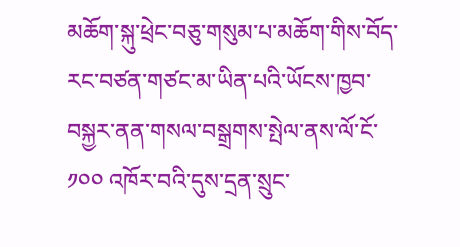མཆོག་སྐུ་ཕྲེང་བཅུ་གསུམ་པ་མཆོག་གིས་བོད་རང་བཙན་གཙང་མ་ཡིན་པའི་ཡོངས་ཁྱབ་བསྐྱར་ནན་གསལ་བསྒྲགས་སྤེལ་ནས་ལོ་ངོ་༡༠༠ འཁོར་བའི་དུས་དྲན་སྲུང་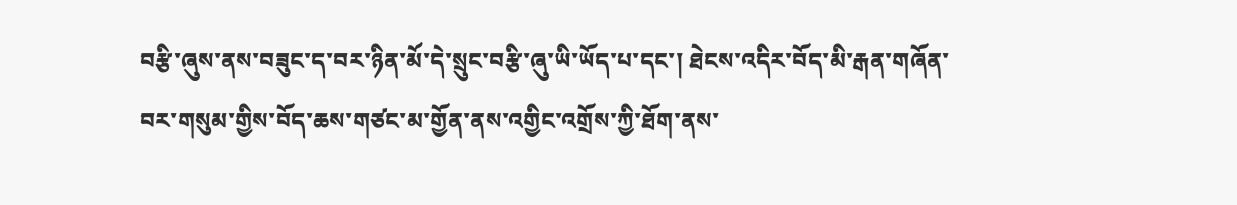བརྩི་ཞུས་ནས་བཟུང་ད་བར་ཉིན་མོ་དེ་སྲུང་བརྩི་ཞུ་ཡི་ཡོད་པ་དང་། ཐེངས་འདིར་བོད་མི་རྒན་གཞོན་བར་གསུམ་གྱིས་བོད་ཆས་གཙང་མ་གྱོན་ནས་འགྱིང་འགྲོས་ཀྱི་ཐོག་ནས་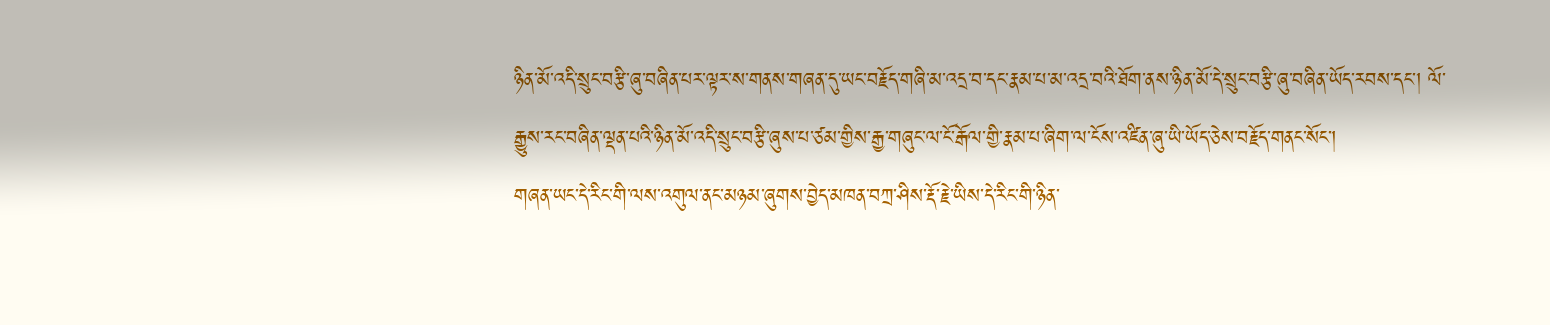ཉིན་མོ་འདི་སྲུང་བརྩི་ཞུ་བཞིན་པར་ལྟར་ས་གནས་གཞན་དུ་ཡང་བརྗོད་གཞི་མ་འདྲ་བ་དང་རྣམ་པ་མ་འདྲ་བའི་ཐོག་ནས་ཉིན་མོ་དེ་སྲུང་བརྩི་ཞུ་བཞིན་ཡོད་རབས་དང་། ལོ་རྒྱུས་རང་བཞིན་ལྡན་པའི་ཉིན་མོ་འདི་སྲུང་བརྩི་ཞུས་པ་ཙམ་གྱིས་རྒྱ་གཞུང་ལ་ངོ་རྒོལ་གྱི་རྣམ་པ་ཞིག་ལ་ངོས་འཛིན་ཞུ་ཡི་ཡོད་ཅེས་བརྗོད་གནང་སོང་།
གཞན་ཡང་དེ་རིང་གི་ལས་འགུལ་ནང་མཉམ་ཞུགས་བྱེད་མཁན་བཀྲ་ཤིས་རྡོ་རྗེ་ཡིས་དེ་རིང་གི་ཉིན་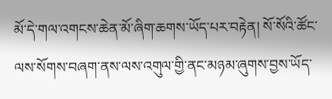མོ་དེ་གལ་འགངས་ཆེན་མོ་ཞིག་ཆགས་ཡོད་པར་བརྟེན། སོ་སོའི་ཚོང་ལས་སོགས་བཞག་ནས་ལས་འགུལ་གྱི་ནང་མཉམ་ཞུགས་བྱས་ཡོད་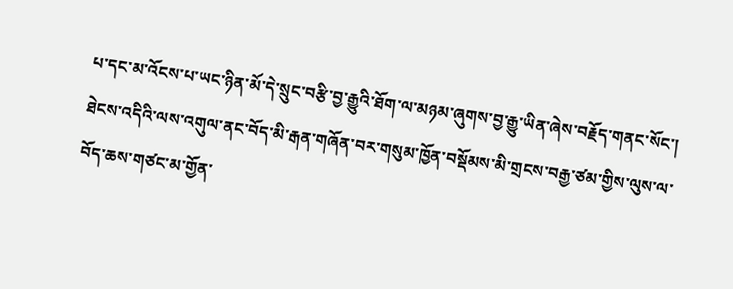པ་དང་མ་འོངས་པ་ཡང་ཉིན་མོ་དེ་སྲུང་བརྩི་བྱ་རྒྱུའི་ཐོག་ལ་མཉམ་ཞུགས་བྱ་རྒྱུ་ཡིན་ཞེས་བརྗོད་གནང་སོང་།
ཐེངས་འདིའི་ལས་འགུལ་ནང་བོད་མི་རྒན་གཞོན་བར་གསུམ་ཁྱོན་བསྡོམས་མི་གྲངས་བརྒྱ་ཙམ་གྱིས་ལུས་ལ་བོད་ཆས་གཙང་མ་གྱོན་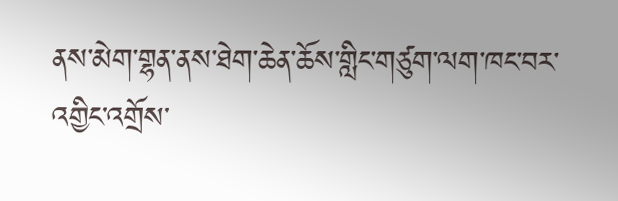ནས་མེག་གྷན་ནས་ཐེག་ཆེན་ཆོས་གླིང་གཙུག་ལག་ཁང་བར་འགྱིང་འགྲོས་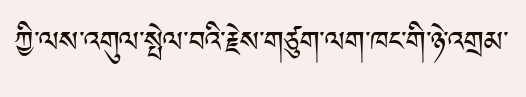ཀྱི་ལས་འགུལ་སྤེལ་བའི་རྗེས་གཙུག་ལག་ཁང་གི་ཉེ་འགྲམ་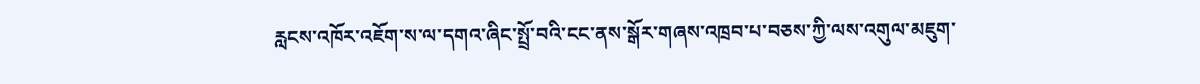རླངས་འཁོར་འཇོག་ས་ལ་དགའ་ཞིང་སྤྲོ་བའི་ངང་ནས་སྒོར་གཞས་འཁྲབ་པ་བཅས་ཀྱི་ལས་འགུལ་མཇུག་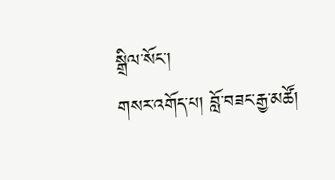སྒྲིལ་སོང་།
གསར་འགོད་པ། བློ་བཟང་རྒྱ་མཚོ།